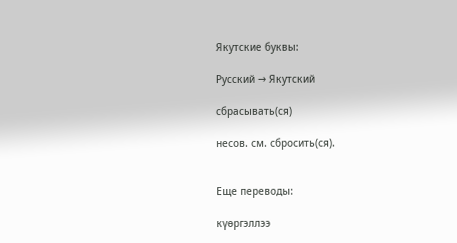Якутские буквы:

Русский → Якутский

сбрасывать(ся)

несов. см. сбросить(ся).


Еще переводы:

күөргэллээ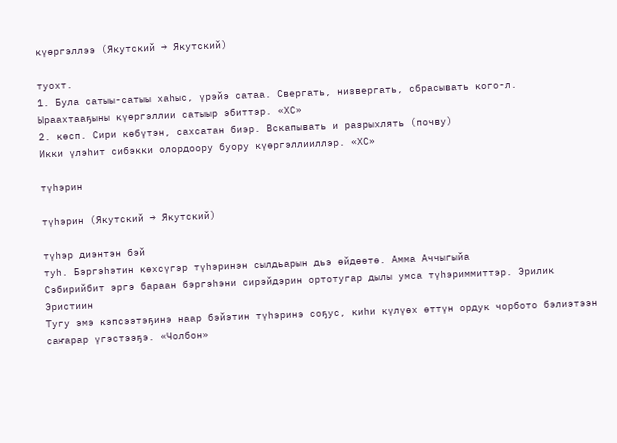күөргэллээ (Якутский → Якутский)

туохт.
1. Була сатыы-сатыы хаһыс, үрэйэ сатаа. Свергать, низвергать, сбрасывать кого-л.
Ыраахтааҕыны күөргэллии сатыыр эбиттэр. «ХС»
2. көсп. Сири көбүтэн, сахсатан биэр. Вскапывать и разрыхлять (почву)
Икки үлэһит сибэкки олордоору буору күөргэллииллэр. «ХС»

түһэрин

түһэрин (Якутский → Якутский)

түһэр диэнтэн бэй
туһ. Бэргэһэтин көхсүгэр түһэринэн сылдьарын дьэ өйдөөтө. Амма Аччыгыйа
Сэбирийбит эргэ бараан бэргэһэни сирэйдэрин ортотугар дылы умса түһэриммиттэр. Эрилик Эристиин
Тугу эмэ кэпсээтэҕинэ наар бэйэтин түһэринэ соҕус, киһи күлүөх өттүн ордук чорбото бэлиэтээн саҥарар үгэстээҕэ. «Чолбон»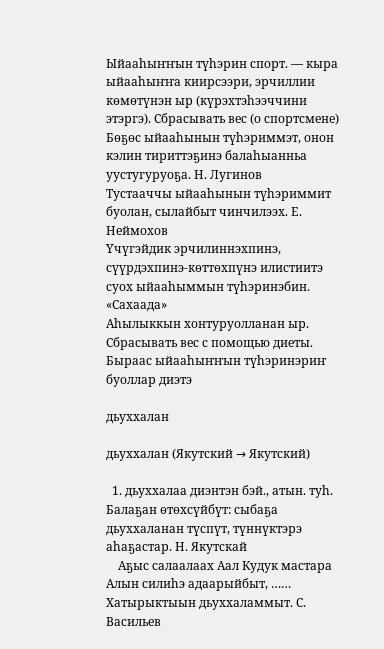Ыйааһыҥҥын түһэрин спорт. — кыра ыйааһыҥҥа киирсээри, эрчиллии көмөтүнэн ыр (күрэхтэһээччини этэргэ). Сбрасывать вес (о спортсмене)
Бөҕөс ыйааһынын түһэриммэт, онон кэлин тириттэҕинэ балаһыанньа уустугуруоҕа. Н. Лугинов
Тустааччы ыйааһынын түһэриммит буолан, сылайбыт чинчилээх. Е. Неймохов
Үчүгэйдик эрчилиннэхпинэ, сүүрдэхпинэ-көттөхпүнэ илистиитэ суох ыйааһыммын түһэринэбин. «Сахаада»
Аһылыккын хонтуруолланан ыр. Сбрасывать вес с помощью диеты. Быраас ыйааһыҥҥын түһэринэриҥ буоллар диэтэ

дьуххалан

дьуххалан (Якутский → Якутский)

  1. дьуххалаа диэнтэн бэй., атын. туһ. Балаҕан өтөхсүйбүт: сыбаҕа дьуххаланан түспүт, түннүктэрэ аһаҕастар. Н. Якутскай
    Аҕыс салаалаах Аал Кудук мастара Алын силиһэ адаарыйбыт, …… Хатырыктыын дьуххаламмыт. С. Васильев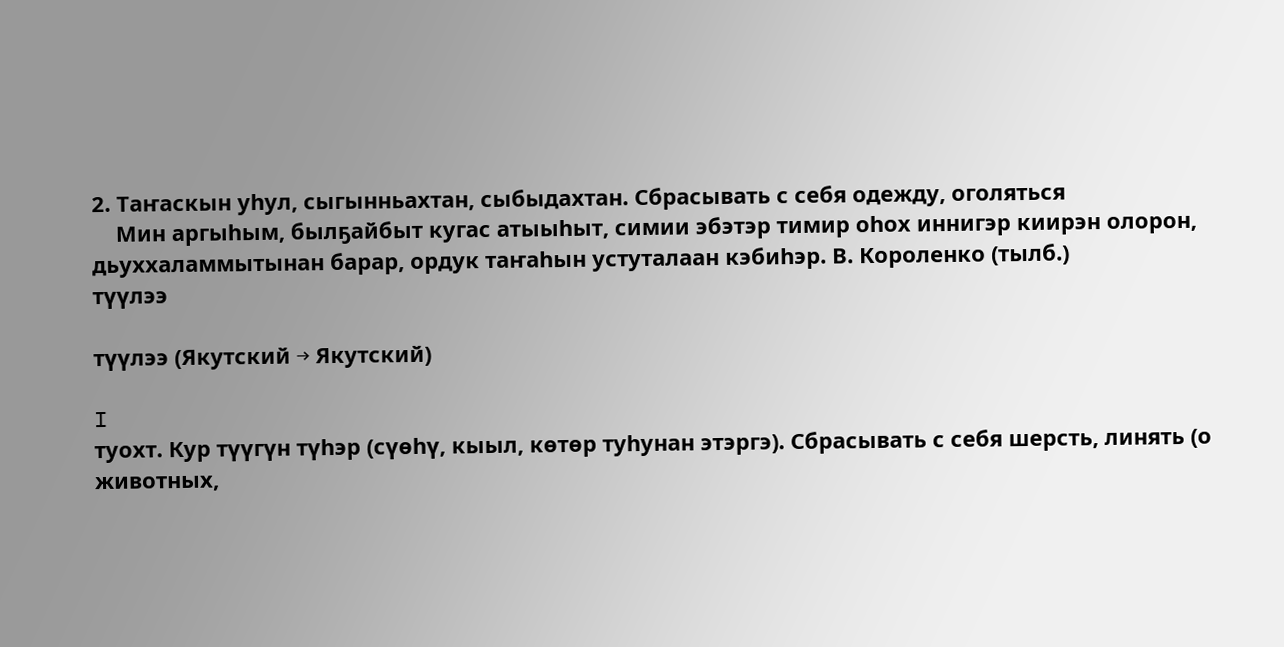2. Таҥаскын уһул, сыгынньахтан, сыбыдахтан. Сбрасывать с себя одежду, оголяться
    Мин аргыһым, былҕайбыт кугас атыыһыт, симии эбэтэр тимир оһох иннигэр киирэн олорон, дьуххаламмытынан барар, ордук таҥаһын устуталаан кэбиһэр. В. Короленко (тылб.)
түүлээ

түүлээ (Якутский → Якутский)

I
туохт. Кур түүгүн түһэр (сүөһү, кыыл, көтөр туһунан этэргэ). Сбрасывать с себя шерсть, линять (о животных,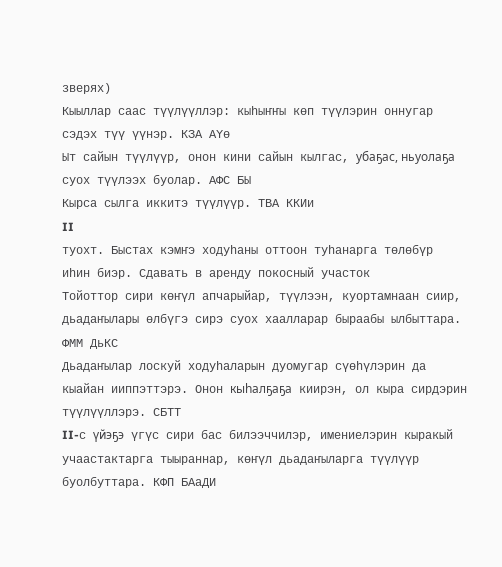зверях)
Кыыллар саас түүлүүллэр: кыһыҥҥы көп түүлэрин оннугар сэдэх түү үүнэр. КЗА АҮө
Ыт сайын түүлүүр, онон кини сайын кылгас, убаҕас, ньуолаҕа суох түүлээх буолар. АФС БЫ
Кырса сылга иккитэ түүлүүр. ТВА ККИи
II
туохт. Быстах кэмҥэ ходуһаны оттоон туһанарга төлөбүр иһин биэр. Сдавать в аренду покосный участок
Тойоттор сири көҥүл апчарыйар, түүлээн, куортамнаан сиир, дьадаҥылары өлбүгэ сирэ суох хаалларар быраабы ылбыттара. ФММ ДьКС
Дьадаҥылар лоскуй ходуһаларын дуомугар сүөһүлэрин да кыайан ииппэттэрэ. Онон кыһалҕаҕа киирэн, ол кыра сирдэрин түүлүүллэрэ. СБТТ
II-с үйэҕэ үгүс сири бас билээччилэр, имениелэрин кыракый учаастактарга тыыраннар, көҥүл дьадаҥыларга түүлүүр буолбуттара. КФП БАаДИ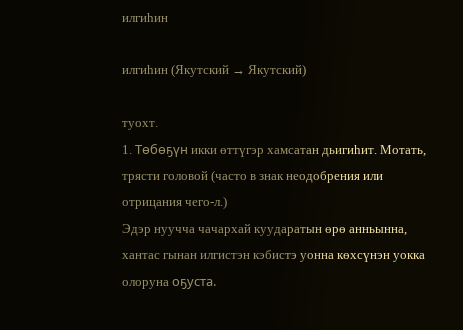илгиһин

илгиһин (Якутский → Якутский)

туохт.
1. Төбөҕүн икки өттүгэр хамсатан дьигиһит. Мотать, трясти головой (часто в знак неодобрения или отрицания чего-л.)
Эдэр нуучча чачархай куударатын өрө анньынна, хантас гынан илгистэн кэбистэ уонна көхсүнэн уокка олоруна оҕуста.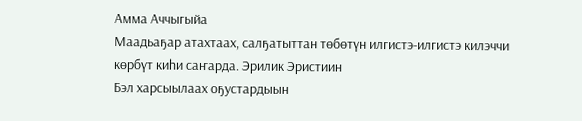Амма Аччыгыйа
Маадьаҕар атахтаах, салҕатыттан төбөтүн илгистэ-илгистэ килэччи көрбүт киһи саҥарда. Эрилик Эристиин
Бэл харсыылаах оҕустардыын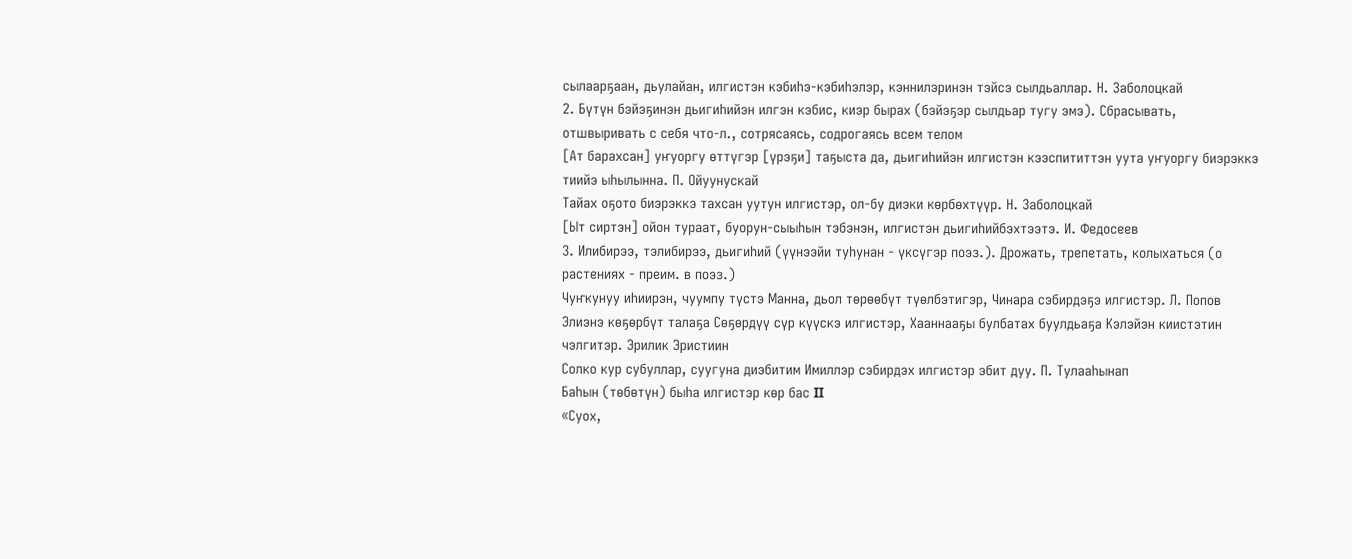сылаарҕаан, дьулайан, илгистэн кэбиһэ-кэбиһэлэр, кэннилэринэн тэйсэ сылдьаллар. Н. Заболоцкай
2. Бүтүн бэйэҕинэн дьигиһийэн илгэн кэбис, киэр бырах (бэйэҕэр сылдьар тугу эмэ). Сбрасывать, отшвыривать с себя что-л., сотрясаясь, содрогаясь всем телом
[Ат барахсан] уҥуоргу өттүгэр [үрэҕи] таҕыста да, дьигиһийэн илгистэн кээспититтэн уута уҥуоргу биэрэккэ тиийэ ыһылынна. П. Ойуунускай
Тайах оҕото биэрэккэ тахсан уутун илгистэр, ол-бу диэки көрбөхтүүр. Н. Заболоцкай
[Ыт сиртэн] ойон тураат, буорун-сыыһын тэбэнэн, илгистэн дьигиһийбэхтээтэ. И. Федосеев
3. Илибирээ, тэлибирээ, дьигиһий (үүнээйи туһунан - үксүгэр поэз.). Дрожать, трепетать, колыхаться (о растениях - преим. в поэз.)
Чуҥкунуу иһиирэн, чуумпу түстэ Манна, дьол төрөөбүт түөлбэтигэр, Чинара сэбирдэҕэ илгистэр. Л. Попов
Элиэнэ көҕөрбүт талаҕа Сөҕөрдүү сүр күүскэ илгистэр, Хааннааҕы булбатах буулдьаҕа Кэлэйэн киистэтин чэлгитэр. Эрилик Эристиин
Солко кур субуллар, суугуна диэбитим Имиллэр сэбирдэх илгистэр эбит дуу. П. Тулааһынап
Баһын (төбөтүн) быһа илгистэр көр бас II
«Суох,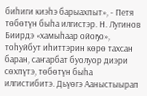биһиги киэһэ барыахпыт», - Петя төбөтүн быһа илгистэр. Н. Лугинов
Биирдэ «хамыһаар ойоҕо», тоһуйбут иһиттэрин көрө тахсан баран, саҥарбат буолуор диэри сөхпүтэ, төбөтүн быһа илгистибитэ. Дьүөгэ Ааныстыырап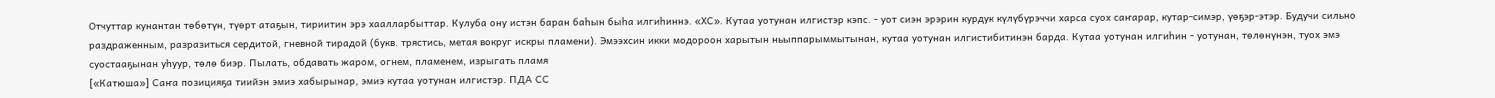Отчуттар кунантан төбөтүн, түөрт атаҕын, тириитин эрэ хаалларбыттар. Кулуба ону истэн баран баһын быһа илгиһиннэ. «ХС». Кутаа уотунан илгистэр кэпс. - уот сиэн эрэрин курдук күлүбүрэччи харса суох саҥарар, кутар-симэр, үөҕэр-этэр. Будучи сильно раздраженным, разразиться сердитой, гневной тирадой (букв. трястись, метая вокруг искры пламени). Эмээхсин икки модороон харытын ньыппарыммытынан, кутаа уотунан илгистибитинэн барда. Кутаа уотунан илгиһин - уотунан, төлөнүнэн, туох эмэ суостааҕынан уһуур, төлө биэр. Пылать, обдавать жаром, огнем, пламенем, изрыгать пламя
[«Катюша»] Саҥа позицияҕа тиийэн эмиэ хабырынар, эмиэ кутаа уотунан илгистэр. ПДА СС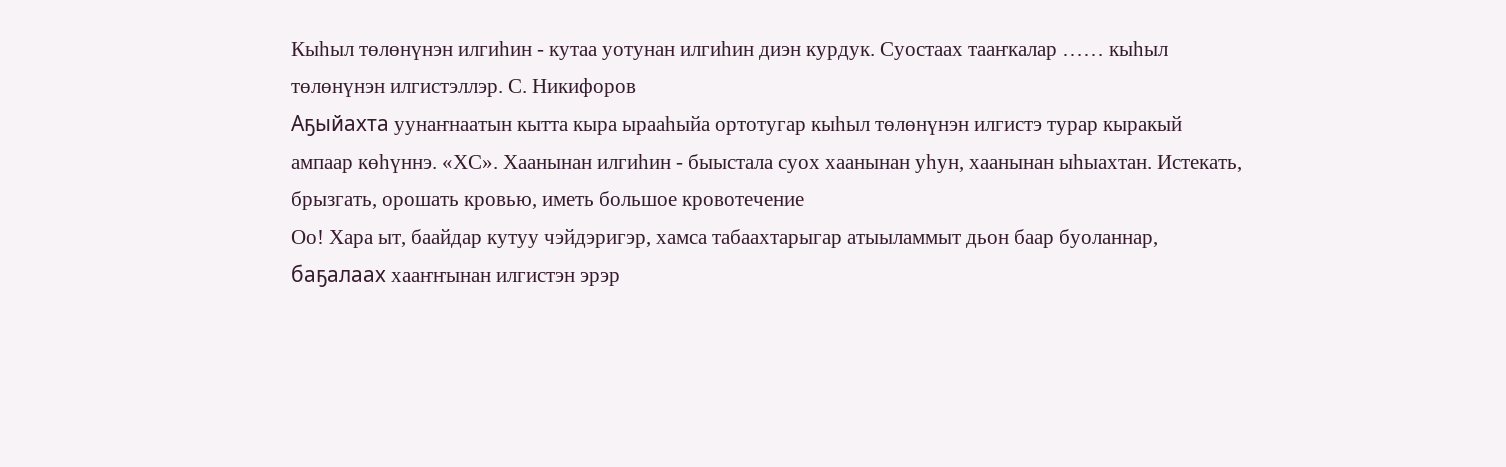Кыһыл төлөнүнэн илгиһин - кутаа уотунан илгиһин диэн курдук. Суостаах тааҥкалар …… кыһыл төлөнүнэн илгистэллэр. С. Никифоров
Аҕыйахта уунаҥнаатын кытта кыра ырааһыйа ортотугар кыһыл төлөнүнэн илгистэ турар кыракый ампаар көһүннэ. «ХС». Хаанынан илгиһин - быыстала суох хаанынан уһун, хаанынан ыһыахтан. Истекать, брызгать, орошать кровью, иметь большое кровотечение
Оо! Хара ыт, баайдар кутуу чэйдэригэр, хамса табаахтарыгар атыыламмыт дьон баар буоланнар, баҕалаах хааҥҥынан илгистэн эрэр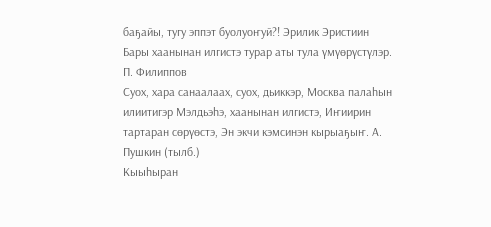баҕайы, тугу эппэт буолуоҥуй?! Эрилик Эристиин
Бары хаанынан илгистэ турар аты тула үмүөрүстүлэр. П. Филиппов
Суох, хара санаалаах, суох, дьиккэр, Москва палаһын илиитигэр Мэлдьэһэ, хаанынан илгистэ, Иҥиирин тартаран сөрүөстэ, Эн экчи кэмсинэн кырыаҕыҥ. А. Пушкин (тылб.)
Кыыһыран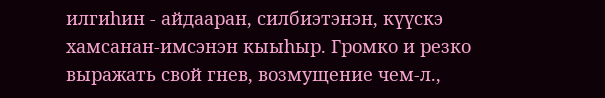илгиһин - айдааран, силбиэтэнэн, күүскэ хамсанан-имсэнэн кыыһыр. Громко и резко выражать свой гнев, возмущение чем-л.,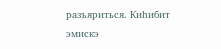разъяриться. Киһибит эмискэ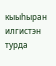кыыһыран илгистэн турда